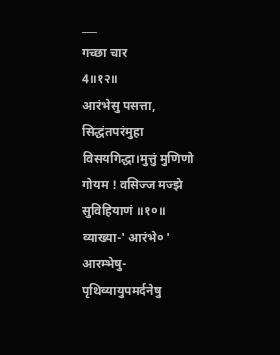___
गच्छा चार
4॥१२॥
आरंभेसु पसत्ता, सिद्धंतपरंमुहा विसयगिद्धा।मुत्तुं मुणिणो गोयम ! वसिज्ज मज्झे सुविहियाणं ॥१०॥
व्याख्या-' आरंभे० ' आरम्भेषु-पृथिव्यायुपमर्दनेषु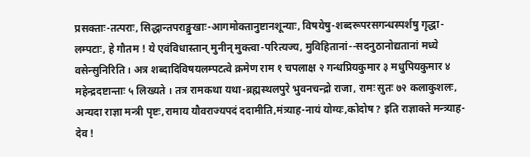प्रसक्ताः-तत्पराः, सिद्धान्तपराङ्मुखाः-आगमोक्तानुष्टानशून्याः, विषयेषु-शब्दरूपरसगन्धस्पर्शषु गृद्धा-लम्पटाः, हे गौतम ! ये एवंविधास्तान् मुनीन् मुक्त्वा-परित्यज्य, मुविहितानां--सदनुठानोद्यतानां मध्ये वसेन्सुनिरिति । अत्र शब्दादिविषयलम्पटत्वे क्रमेण राम १ चपलाक्ष २ गन्धप्रियकुमार ३ मधुपियकुमार ४ महेन्द्रदष्टान्ताः ५ लिख्यते । तत्र रामकथा यथा-ब्रह्मस्थलपुरे भुवनचन्द्रो राजा, रामः सुतः ७२ कलाकुशलः, अन्यदा राज्ञा मन्त्री पृष्टः,रामाय यौवराज्यपदं ददामीति,मंत्र्याह-नायं योग्यः,कोदोष? इति राज्ञाक्ते मन्त्र्याह-देव !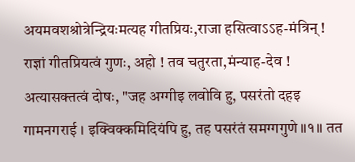अयमवशश्रोत्रेन्द्रियःमत्यह गीतप्रियः,राजा हसित्वाऽऽह-मंत्रिन् ! राज्ञां गीतप्रियत्वं गुणः, अहो ! तव चतुरता,मंन्याह-देव ! अत्यासक्तत्वं दोषः, "जह अग्गीइ लवोवि हु, पसरंतो दहइ गामनगराई । इक्विक्कमिदियंपि हु, तह पसरंतं समग्गगुणे ॥१॥ तत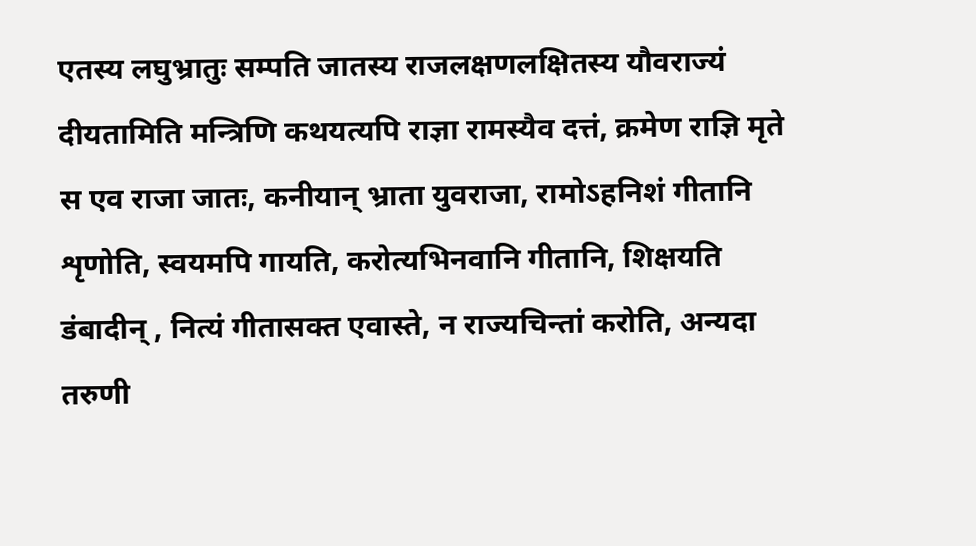एतस्य लघुभ्रातुः सम्पति जातस्य राजलक्षणलक्षितस्य यौवराज्यं दीयतामिति मन्त्रिणि कथयत्यपि राज्ञा रामस्यैव दत्तं, क्रमेण राज्ञि मृते स एव राजा जातः, कनीयान् भ्राता युवराजा, रामोऽहनिशं गीतानि शृणोति, स्वयमपि गायति, करोत्यभिनवानि गीतानि, शिक्षयति डंबादीन् , नित्यं गीतासक्त एवास्ते, न राज्यचिन्तां करोति, अन्यदा तरुणी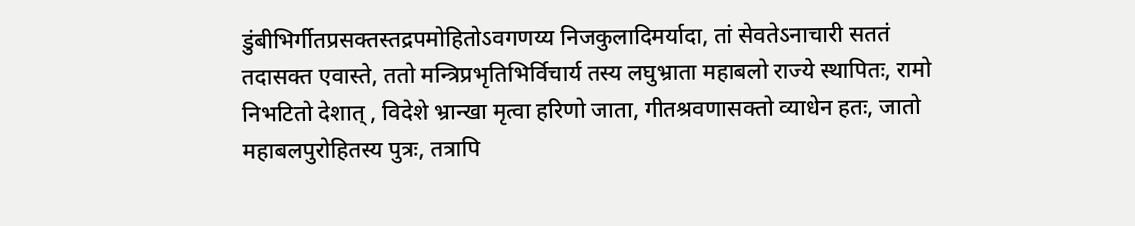डुंबीभिर्गीतप्रसक्तस्तद्रपमोहितोऽवगणय्य निजकुलादिमर्यादा, तां सेवतेऽनाचारी सततं तदासक्त एवास्ते, ततो मन्त्रिप्रभृतिभिर्विचार्य तस्य लघुभ्राता महाबलो राज्ये स्थापितः, रामो निभटितो देशात् , विदेशे भ्रान्खा मृत्वा हरिणो जाता, गीतश्रवणासक्तो व्याधेन हतः, जातो महाबलपुरोहितस्य पुत्रः, तत्रापि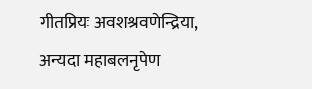गीतप्रियः अवशश्रवणेन्द्रिया, अन्यदा महाबलनृपेण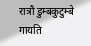रात्रौ डुम्बकुटुम्बे गायति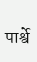पार्श्वे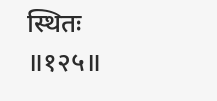स्थितः
॥१२५॥